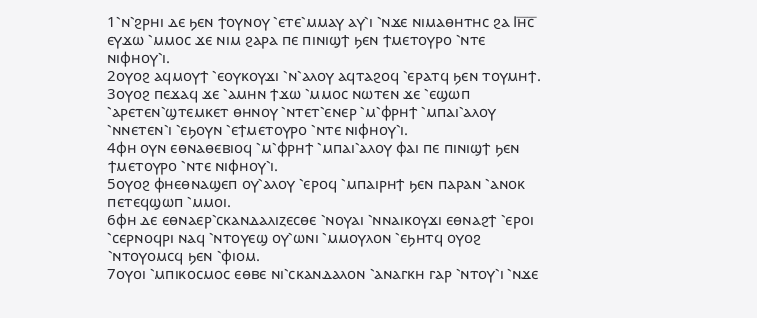1⳿ⲛ⳿ϩⲣⲏⲓ ⲇⲉ ϧⲉⲛ ϯⲟⲩⲛⲟⲩ ⳿ⲉⲧⲉ⳿ⲙⲙⲁⲩ ⲁⲩ⳿ⲓ ⳿ⲛϫⲉ ⲛⲓⲙⲁⲑⲏⲧⲏⲥ ϩⲁ Ⲓⲏ̅ⲥ̅ ⲉⲩϫⲱ ⳿ⲙⲙⲟⲥ ϫⲉ ⲛⲓⲙ ϩⲁⲣⲁ ⲡⲉ ⲡⲓⲛⲓϣϯ ϧⲉⲛ ϯⲙⲉⲧⲟⲩⲣⲟ ⳿ⲛⲧⲉ ⲛⲓⲫⲏⲟⲩ⳿ⲓ.
2ⲟⲩⲟϩ ⲁϥⲙⲟⲩϯ ⳿ⲉⲟⲩⲕⲟⲩϫⲓ ⳿ⲛ⳿ⲁⲗⲟⲩ ⲁϥⲧⲁϩⲟϥ ⳿ⲉⲣⲁⲧϥ ϧⲉⲛ ⲧⲟⲩⲙⲏϯ.
3ⲟⲩⲟϩ ⲡⲉϫⲁϥ ϫⲉ ⳿ⲁⲙⲏⲛ ϯϫⲱ ⳿ⲙⲙⲟⲥ ⲛⲱⲧⲉⲛ ϫⲉ ⳿ⲉϣⲱⲡ ⳿ⲁⲣⲉⲧⲉⲛ⳿ϣⲧⲉⲙⲕⲉⲧ ⲑⲏⲛⲟⲩ ⳿ⲛⲧⲉⲧ⳿ⲉⲛⲉⲣ ⳿ⲙ⳿ⲫⲣⲏϯ ⳿ⲙⲡⲁⲓ⳿ⲁⲗⲟⲩ ⳿ⲛⲛⲉⲧⲉⲛ⳿ⲓ ⳿ⲉϧⲟⲩⲛ ⳿ⲉϯⲙⲉⲧⲟⲩⲣⲟ ⳿ⲛⲧⲉ ⲛⲓⲫⲏⲟⲩ⳿ⲓ.
4ⲫⲏ ⲟⲩⲛ ⲉⲑⲛⲁⲑⲉⲃⲓⲟϥ ⳿ⲙ⳿ⲫⲣⲏϯ ⳿ⲙⲡⲁⲓ⳿ⲁⲗⲟⲩ ⲫⲁⲓ ⲡⲉ ⲡⲓⲛⲓϣϯ ϧⲉⲛ ϯⲙⲉⲧⲟⲩⲣⲟ ⳿ⲛⲧⲉ ⲛⲓⲫⲏⲟⲩ⳿ⲓ.
5ⲟⲩⲟϩ ⲫⲏⲉⲑⲛⲁϣⲉⲡ ⲟⲩ⳿ⲁⲗⲟⲩ ⳿ⲉⲣⲟϥ ⳿ⲙⲡⲁⲓⲣⲏϯ ϧⲉⲛ ⲡⲁⲣⲁⲛ ⳿ⲁⲛⲟⲕ ⲡⲉⲧⲉϥϣⲱⲡ ⳿ⲙⲙⲟⲓ.
6ⲫⲏ ⲇⲉ ⲉⲑⲛⲁⲉⲣ⳿ⲥⲕⲁⲛⲇⲁⲗⲓⲍⲉⲥⲑⲉ ⳿ⲛⲟⲩⲁⲓ ⳿ⲛⲛⲁⲓⲕⲟⲩϫⲓ ⲉⲑⲛⲁϩϯ ⳿ⲉⲣⲟⲓ ⳿ⲥⲉⲣⲛⲟϥⲣⲓ ⲛⲁϥ ⳿ⲛⲧⲟⲩⲉϣ ⲟⲩ⳿ⲱⲛⲓ ⳿ⲙⲙⲟⲩⲗⲟⲛ ⳿ⲉϧⲏⲧϥ ⲟⲩⲟϩ ⳿ⲛⲧⲟⲩⲟⲙⲥϥ ϧⲉⲛ ⳿ⲫⲓⲟⲙ.
7ⲟⲩⲟⲓ ⳿ⲙⲡⲓⲕⲟⲥⲙⲟⲥ ⲉⲑⲃⲉ ⲛⲓ⳿ⲥⲕⲁⲛⲇⲁⲗⲟⲛ ⳿ⲁⲛⲁⲅⲕⲏ ⲅⲁⲣ ⳿ⲛⲧⲟⲩ⳿ⲓ ⳿ⲛϫⲉ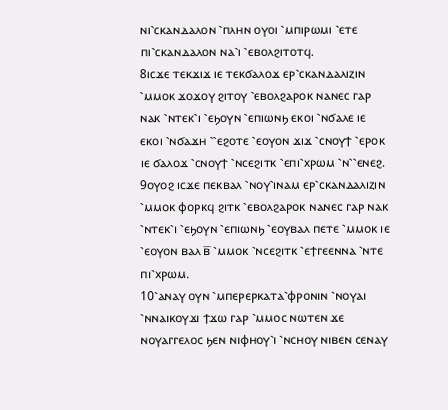ⲛⲓ⳿ⲥⲕⲁⲛⲇⲁⲗⲟⲛ ⳿ⲡⲗⲏⲛ ⲟⲩⲟⲓ ⳿ⲙⲡⲓⲣⲱⲙⲓ ⳿ⲉⲧⲉ ⲡⲓ⳿ⲥⲕⲁⲛⲇⲁⲗⲟⲛ ⲛⲁ⳿ⲓ ⳿ⲉⲃⲟⲗϩⲓⲧⲟⲧϥ.
8ⲓⲥϫⲉ ⲧⲉⲕϫⲓϫ ⲓⲉ ⲧⲉⲕϭⲁⲗⲟϫ ⲉⲣ⳿ⲥⲕⲁⲛⲇⲁⲗⲓⲍⲓⲛ ⳿ⲙⲙⲟⲕ ϫⲟϫⲟⲩ ϩⲓⲧⲟⲩ ⳿ⲉⲃⲟⲗϩⲁⲣⲟⲕ ⲛⲁⲛⲉⲥ ⲅⲁⲣ ⲛⲁⲕ ⳿ⲛⲧⲉⲕ⳿ⲓ ⳿ⲉϧⲟⲩⲛ ⳿ⲉⲡⲓⲱⲛϧ ⲉⲕⲟⲓ ⳿ⲛϭⲁⲗⲉ ⲓⲉ ⲉⲕⲟⲓ ⳿ⲛϭⲁϫⲏ ⳿⳿ⲉϩⲟⲧⲉ ⳿ⲉⲟⲩⲟⲛ ϫⲓϫ ⳿ⲥⲛⲟⲩϯ ⳿ⲉⲣⲟⲕ ⲓⲉ ϭⲁⲗⲟϫ ⳿ⲥⲛⲟⲩϯ ⳿ⲛⲥⲉϩⲓⲧⲕ ⳿ⲉⲡⲓ⳿ⲭⲣⲱⲙ ⳿ⲛ⳿⳿ⲉⲛⲉϩ.
9ⲟⲩⲟϩ ⲓⲥϫⲉ ⲡⲉⲕⲃⲁⲗ ⳿ⲛⲟⲩ⳿ⲓⲛⲁⲙ ⲉⲣ⳿ⲥⲕⲁⲛⲇⲁⲗⲓⲍⲓⲛ ⳿ⲙⲙⲟⲕ ⲫⲟⲣⲕϥ ϩⲓⲧⲕ ⳿ⲉⲃⲟⲗϩⲁⲣⲟⲕ ⲛⲁⲛⲉⲥ ⲅⲁⲣ ⲛⲁⲕ ⳿ⲛⲧⲉⲕ⳿ⲓ ⳿ⲉϧⲟⲩⲛ ⳿ⲉⲡⲓⲱⲛϧ ⳿ⲉⲟⲩⲃⲁⲗ ⲡⲉⲧⲉ ⳿ⲙⲙⲟⲕ ⲓⲉ ⳿ⲉⲟⲩⲟⲛ ⲃⲁⲗ ⲃ̅ ⳿ⲙⲙⲟⲕ ⳿ⲛⲥⲉϩⲓⲧⲕ ⳿ⲉϯⲅⲉⲉⲛⲛⲁ ⳿ⲛⲧⲉ ⲡⲓ⳿ⲭⲣⲱⲙ.
10⳿ⲁⲛⲁⲩ ⲟⲩⲛ ⳿ⲙⲡⲉⲣⲉⲣⲕⲁⲧⲁ⳿ⲫⲣⲟⲛⲓⲛ ⳿ⲛⲟⲩⲁⲓ ⳿ⲛⲛⲁⲓⲕⲟⲩϫⲓ ϯϫⲱ ⲅⲁⲣ ⳿ⲙⲙⲟⲥ ⲛⲱⲧⲉⲛ ϫⲉ ⲛⲟⲩⲁⲅⲅⲉⲗⲟⲥ ϧⲉⲛ ⲛⲓⲫⲏⲟⲩ⳿ⲓ ⳿ⲛⲥⲏⲟⲩ ⲛⲓⲃⲉⲛ ⲥⲉⲛⲁⲩ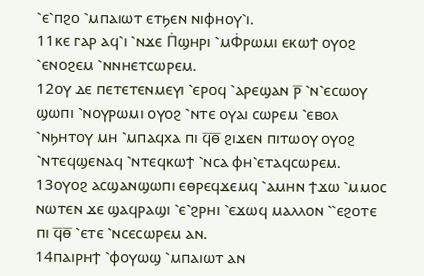⳿ⲉ⳿ⲡϩⲟ ⳿ⲙⲡⲁⲓⲱⲧ ⲉⲧϧⲉⲛ ⲛⲓⲫⲏⲟⲩ⳿ⲓ.
11ⲕⲉ ⲅⲁⲣ ⲁϥ⳿ⲓ ⳿ⲛϫⲉ Ⲡ̇ϣⲏⲣⲓ ⳿ⲙⲪ̇ⲣⲱⲙⲓ ⲉⲕⲱϯ ⲟⲩⲟϩ ⳿ⲉⲛⲟϩⲉⲙ ⳿ⲛⲛⲏⲉⲧⲥⲱⲣⲉⲙ.
12ⲟⲩ ⲇⲉ ⲡⲉⲧⲉⲧⲉⲛⲙⲉⲩⲓ ⳿ⲉⲣⲟϥ ⳿ⲁⲣⲉϣⲁⲛ ⲣ̅ ⳿ⲛ⳿ⲉⲥⲱⲟⲩ ϣⲱⲡⲓ ⳿ⲛⲟⲩⲣⲱⲙⲓ ⲟⲩⲟϩ ⳿ⲛⲧⲉ ⲟⲩⲁⲓ ⲥⲱⲣⲉⲙ ⳿ⲉⲃⲟⲗ ⳿ⲛϧⲏⲧⲟⲩ ⲙⲏ ⳿ⲙⲡⲁϥⲭⲁ ⲡⲓ ϥ̅ⲑ̅ ϩⲓϫⲉⲛ ⲡⲓⲧⲱⲟⲩ ⲟⲩⲟϩ ⳿ⲛⲧⲉϥϣⲉⲛⲁϥ ⳿ⲛⲧⲉϥⲕⲱϯ ⳿ⲛⲥⲁ ⲫⲏ⳿ⲉⲧⲁϥⲥⲱⲣⲉⲙ.
13ⲟⲩⲟϩ ⲁⲥϣⲁⲛϣⲱⲡⲓ ⲉⲑⲣⲉϥϫⲉⲙϥ ⳿ⲁⲙⲏⲛ ϯϫⲱ ⳿ⲙⲙⲟⲥ ⲛⲱⲧⲉⲛ ϫⲉ ϣⲁϥⲣⲁϣⲓ ⳿ⲉ⳿ϩⲣⲏⲓ ⳿ⲉϫⲱϥ ⲙⲁⲗⲗⲟⲛ ⳿⳿ⲉϩⲟⲧⲉ ⲡⲓ ϥ̅ⲑ̅ ⳿ⲉⲧⲉ ⳿ⲛⲥⲉⲥⲱⲣⲉⲙ ⲁⲛ.
14ⲡⲁⲓⲣⲏϯ ⳿ⲫⲟⲩⲱϣ ⳿ⲙⲡⲁⲓⲱⲧ ⲁⲛ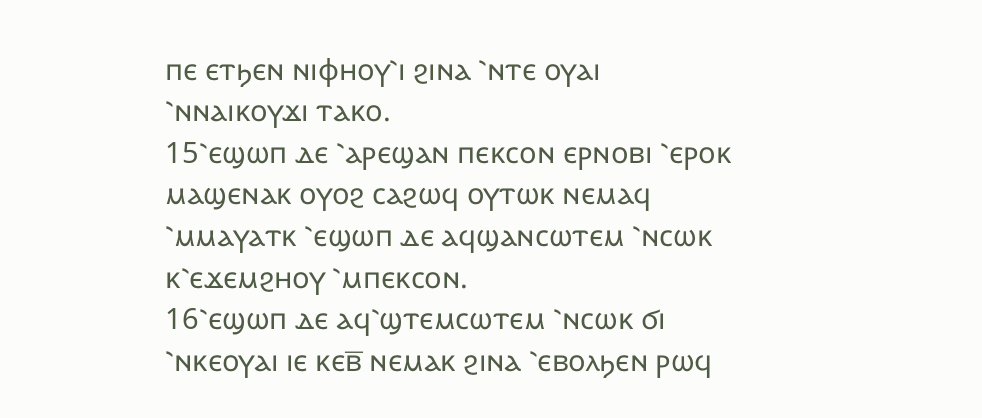ⲡⲉ ⲉⲧϧⲉⲛ ⲛⲓⲫⲏⲟⲩ⳿ⲓ ϩⲓⲛⲁ ⳿ⲛⲧⲉ ⲟⲩⲁⲓ ⳿ⲛⲛⲁⲓⲕⲟⲩϫⲓ ⲧⲁⲕⲟ.
15⳿ⲉϣⲱⲡ ⲇⲉ ⳿ⲁⲣⲉϣⲁⲛ ⲡⲉⲕⲥⲟⲛ ⲉⲣⲛⲟⲃⲓ ⳿ⲉⲣⲟⲕ ⲙⲁϣⲉⲛⲁⲕ ⲟⲩⲟϩ ⲥⲁϩⲱϥ ⲟⲩⲧⲱⲕ ⲛⲉⲙⲁϥ ⳿ⲙⲙⲁⲩⲁⲧⲕ ⳿ⲉϣⲱⲡ ⲇⲉ ⲁϥϣⲁⲛⲥⲱⲧⲉⲙ ⳿ⲛⲥⲱⲕ ⲕ⳿ⲉϫⲉⲙϩⲏⲟⲩ ⳿ⲙⲡⲉⲕⲥⲟⲛ.
16⳿ⲉϣⲱⲡ ⲇⲉ ⲁϥ⳿ϣⲧⲉⲙⲥⲱⲧⲉⲙ ⳿ⲛⲥⲱⲕ ϭⲓ ⳿ⲛⲕⲉⲟⲩⲁⲓ ⲓⲉ ⲕⲉⲃ̅ ⲛⲉⲙⲁⲕ ϩⲓⲛⲁ ⳿ⲉⲃⲟⲗϧⲉⲛ ⲣⲱϥ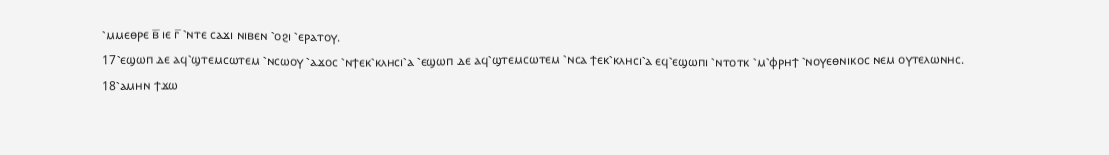⳿ⲙⲙⲉⲑⲣⲉ ⲃ̅ ⲓⲉ ⲅ̅ ⳿ⲛⲧⲉ ⲥⲁϫⲓ ⲛⲓⲃⲉⲛ ⳿ⲟϩⲓ ⳿ⲉⲣⲁⲧⲟⲩ.
17⳿ⲉϣⲱⲡ ⲇⲉ ⲁϥ⳿ϣⲧⲉⲙⲥⲱⲧⲉⲙ ⳿ⲛⲥⲱⲟⲩ ⳿ⲁϫⲟⲥ ⳿ⲛϯⲉⲕ⳿ⲕⲗⲏⲥⲓ⳿ⲁ ⳿ⲉϣⲱⲡ ⲇⲉ ⲁϥ⳿ϣⲧⲉⲙⲥⲱⲧⲉⲙ ⳿ⲛⲥⲁ ϯⲉⲕ⳿ⲕⲗⲏⲥⲓ⳿ⲁ ⲉϥ⳿ⲉϣⲱⲡⲓ ⳿ⲛⲧⲟⲧⲕ ⳿ⲙ⳿ⲫⲣⲏϯ ⳿ⲛⲟⲩⲉⲑⲛⲓⲕⲟⲥ ⲛⲉⲙ ⲟⲩⲧⲉⲗⲱⲛⲏⲥ.
18⳿ⲁⲙⲏⲛ ϯϫⲱ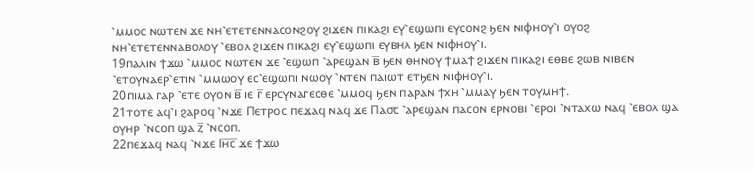⳿ⲙⲙⲟⲥ ⲛⲱⲧⲉⲛ ϫⲉ ⲛⲏ⳿ⲉⲧⲉⲧⲉⲛⲛⲁⲥⲟⲛϩⲟⲩ ϩⲓϫⲉⲛ ⲡⲓⲕⲁϩⲓ ⲉⲩ⳿ⲉϣⲱⲡⲓ ⲉⲩⲥⲟⲛϩ ϧⲉⲛ ⲛⲓⲫⲏⲟⲩ⳿ⲓ ⲟⲩⲟϩ ⲛⲏ⳿ⲉⲧⲉⲧⲉⲛⲛⲁⲃⲟⲗⲟⲩ ⳿ⲉⲃⲟⲗ ϩⲓϫⲉⲛ ⲡⲓⲕⲁϩⲓ ⲉⲩ⳿ⲉϣⲱⲡⲓ ⲉⲩⲃⲏⲗ ϧⲉⲛ ⲛⲓⲫⲏⲟⲩ⳿ⲓ.
19ⲡⲁⲗⲓⲛ ϯϫⲱ ⳿ⲙⲙⲟⲥ ⲛⲱⲧⲉⲛ ϫⲉ ⳿ⲉϣⲱⲡ ⳿ⲁⲣⲉϣⲁⲛ ⲃ̅ ϧⲉⲛ ⲑⲏⲛⲟⲩ ϯⲙⲁϯ ϩⲓϫⲉⲛ ⲡⲓⲕⲁϩⲓ ⲉⲑⲃⲉ ϩⲱⲃ ⲛⲓⲃⲉⲛ ⳿ⲉⲧⲟⲩⲛⲁⲉⲣ⳿ⲉⲧⲓⲛ ⳿ⲙⲙⲱⲟⲩ ⲉⲥ⳿ⲉϣⲱⲡⲓ ⲛⲱⲟⲩ ⳿ⲛⲧⲉⲛ ⲡⲁⲓⲱⲧ ⲉⲧϧⲉⲛ ⲛⲓⲫⲏⲟⲩ⳿ⲓ.
20ⲡⲓⲙⲁ ⲅⲁⲣ ⳿ⲉⲧⲉ ⲟⲩⲟⲛ ⲃ̅ ⲓⲉ ⲅ̅ ⲉⲣⲥⲩⲛⲁⲅⲉⲥⲑⲉ ⳿ⲙⲙⲟϥ ϧⲉⲛ ⲡⲁⲣⲁⲛ ϯⲭⲏ ⳿ⲙⲙⲁⲩ ϧⲉⲛ ⲧⲟⲩⲙⲏϯ.
21ⲧⲟⲧⲉ ⲁϥ⳿ⲓ ϩⲁⲣⲟϥ ⳿ⲛϫⲉ Ⲡⲉⲧⲣⲟⲥ ⲡⲉϫⲁϥ ⲛⲁϥ ϫⲉ Ⲡⲁ⳪ ⳿ⲁⲣⲉϣⲁⲛ ⲡⲁⲥⲟⲛ ⲉⲣⲛⲟⲃⲓ ⳿ⲉⲣⲟⲓ ⳿ⲛⲧⲁⲭⲱ ⲛⲁϥ ⳿ⲉⲃⲟⲗ ϣⲁ ⲟⲩⲏⲣ ⳿ⲛⲥⲟⲡ ϣⲁ ⲍ̅ ⳿ⲛⲥⲟⲡ.
22ⲡⲉϫⲁϥ ⲛⲁϥ ⳿ⲛϫⲉ Ⲓⲏ̅ⲥ̅ ϫⲉ ϯϫⲱ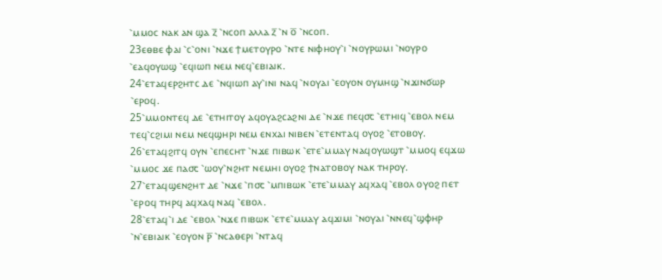⳿ⲙⲙⲟⲥ ⲛⲁⲕ ⲁⲛ ϣⲁ ⲍ̅ ⳿ⲛⲥⲟⲡ ⲁⲗⲗⲁ ⲍ̅ ⳿ⲛ ⲟ̅ ⳿ⲛⲥⲟⲡ.
23ⲉⲑⲃⲉ ⲫⲁⲓ ⳿ⲥ⳿ⲟⲛⲓ ⳿ⲛϫⲉ ϯⲙⲉⲧⲟⲩⲣⲟ ⳿ⲛⲧⲉ ⲛⲓⲫⲏⲟⲩ⳿ⲓ ⳿ⲛⲟⲩⲣⲱⲙⲓ ⳿ⲛⲟⲩⲣⲟ ⳿ⲉⲁϥⲟⲩⲱϣ ⳿ⲉϥⲓⲱⲡ ⲛⲉⲙ ⲛⲉϥ⳿ⲉⲃⲓⲁⲓⲕ.
24⳿ⲉⲧⲁϥⲉⲣϩⲏⲧⲥ ⲇⲉ ⳿ⲛϥⲓⲱⲡ ⲁⲩ⳿ⲓⲛⲓ ⲛⲁϥ ⳿ⲛⲟⲩⲁⲓ ⳿ⲉⲟⲩⲟⲛ ⲟⲩⲙⲏϣ ⳿ⲛϫⲓⲛϭⲱⲣ ⳿ⲉⲣⲟϥ.
25⳿ⲙⲙⲟⲛⲧⲉϥ ⲇⲉ ⳿ⲉⲧⲏⲓⲧⲟⲩ ⲁϥⲟⲩⲁϩⲥⲁϩⲛⲓ ⲇⲉ ⳿ⲛϫⲉ ⲡⲉϥ⳪ ⳿ⲉⲧⲏⲓϥ ⳿ⲉⲃⲟⲗ ⲛⲉⲙ ⲧⲉϥ⳿ⲥϩⲓⲙⲓ ⲛⲉⲙ ⲛⲉϥϣⲏⲣⲓ ⲛⲉⲙ ⲉⲛⲭⲁⲓ ⲛⲓⲃⲉⲛ ⳿ⲉⲧⲉⲛⲧⲁϥ ⲟⲩⲟϩ ⳿ⲉⲧⲟⲃⲟⲩ.
26⳿ⲉⲧⲁϥϩⲓⲧϥ ⲟⲩⲛ ⳿ⲉⲡⲉⲥⲏⲧ ⳿ⲛϫⲉ ⲡⲓⲃⲱⲕ ⳿ⲉⲧⲉ⳿ⲙⲙⲁⲩ ⲛⲁϥⲟⲩⲱϣⲧ ⳿ⲙⲙⲟϥ ⲉϥϫⲱ ⳿ⲙⲙⲟⲥ ϫⲉ ⲡⲁ⳪ ⳿ⲱⲟⲩ⳿ⲛϩⲏⲧ ⲛⲉⲙⲏⲓ ⲟⲩⲟϩ ϯⲛⲁⲧⲟⲃⲟⲩ ⲛⲁⲕ ⲧⲏⲣⲟⲩ.
27⳿ⲉⲧⲁϥϣⲉⲛϩⲏⲧ ⲇⲉ ⳿ⲛϫⲉ ⳿ⲡ⳪ ⳿ⲙⲡⲓⲃⲱⲕ ⳿ⲉⲧⲉ⳿ⲙⲙⲁⲩ ⲁϥⲭⲁϥ ⳿ⲉⲃⲟⲗ ⲟⲩⲟϩ ⲡⲉⲧ ⳿ⲉⲣⲟϥ ⲧⲏⲣϥ ⲁϥⲭⲁϥ ⲛⲁϥ ⳿ⲉⲃⲟⲗ.
28⳿ⲉⲧⲁϥ⳿ⲓ ⲇⲉ ⳿ⲉⲃⲟⲗ ⳿ⲛϫⲉ ⲡⲓⲃⲱⲕ ⳿ⲉⲧⲉ⳿ⲙⲙⲁⲩ ⲁϥϫⲓⲙⲓ ⳿ⲛⲟⲩⲁⲓ ⳿ⲛⲛⲉϥ⳿ϣⲫⲏⲣ ⳿ⲛ⳿ⲉⲃⲓⲁⲓⲕ ⳿ⲉⲟⲩⲟⲛ ⲣ̅ ⳿ⲛⲥⲁⲑⲉⲣⲓ ⳿ⲛⲧⲁϥ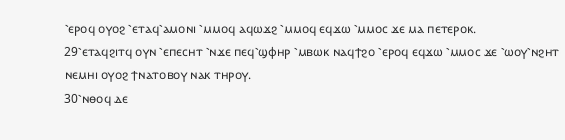⳿ⲉⲣⲟϥ ⲟⲩⲟϩ ⳿ⲉⲧⲁϥ⳿ⲁⲙⲟⲛⲓ ⳿ⲙⲙⲟϥ ⲁϥⲱϫϩ ⳿ⲙⲙⲟϥ ⲉϥϫⲱ ⳿ⲙⲙⲟⲥ ϫⲉ ⲙⲁ ⲡⲉⲧⲉⲣⲟⲕ.
29⳿ⲉⲧⲁϥϩⲓⲧϥ ⲟⲩⲛ ⳿ⲉⲡⲉⲥⲏⲧ ⳿ⲛϫⲉ ⲡⲉϥ⳿ϣⲫⲏⲣ ⳿ⲙⲃⲱⲕ ⲛⲁϥϯϩⲟ ⳿ⲉⲣⲟϥ ⲉϥϫⲱ ⳿ⲙⲙⲟⲥ ϫⲉ ⳿ⲱⲟⲩ⳿ⲛϩⲏⲧ ⲛⲉⲙⲏⲓ ⲟⲩⲟϩ ϯⲛⲁⲧⲟⲃⲟⲩ ⲛⲁⲕ ⲧⲏⲣⲟⲩ.
30⳿ⲛⲑⲟϥ ⲇⲉ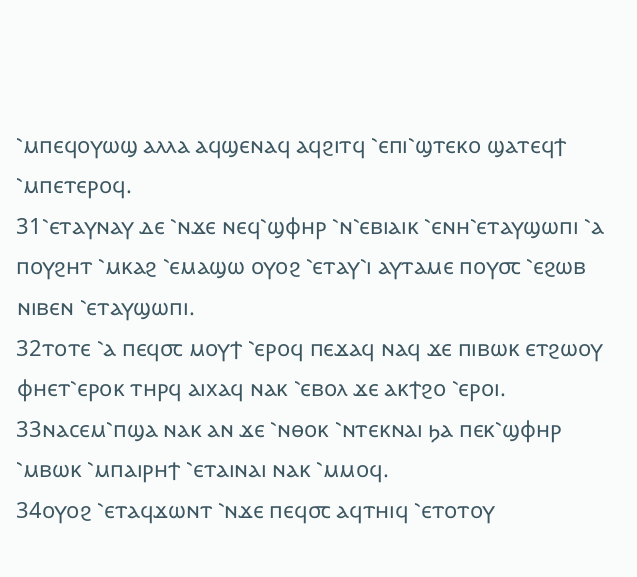⳿ⲙⲡⲉϥⲟⲩⲱϣ ⲁⲗⲗⲁ ⲁϥϣⲉⲛⲁϥ ⲁϥϩⲓⲧϥ ⳿ⲉⲡⲓ⳿ϣⲧⲉⲕⲟ ϣⲁⲧⲉϥϯ ⳿ⲙⲡⲉⲧⲉⲣⲟϥ.
31⳿ⲉⲧⲁⲩⲛⲁⲩ ⲇⲉ ⳿ⲛϫⲉ ⲛⲉϥ⳿ϣⲫⲏⲣ ⳿ⲛ⳿ⲉⲃⲓⲁⲓⲕ ⳿ⲉⲛⲏ⳿ⲉⲧⲁⲩϣⲱⲡⲓ ⳿ⲁ ⲡⲟⲩϩⲏⲧ ⳿ⲙⲕⲁϩ ⳿ⲉⲙⲁϣⲱ ⲟⲩⲟϩ ⳿ⲉⲧⲁⲩ⳿ⲓ ⲁⲩⲧⲁⲙⲉ ⲡⲟⲩ⳪ ⳿ⲉϩⲱⲃ ⲛⲓⲃⲉⲛ ⳿ⲉⲧⲁⲩϣⲱⲡⲓ.
32ⲧⲟⲧⲉ ⳿ⲁ ⲡⲉϥ⳪ ⲙⲟⲩϯ ⳿ⲉⲣⲟϥ ⲡⲉϫⲁϥ ⲛⲁϥ ϫⲉ ⲡⲓⲃⲱⲕ ⲉⲧϩⲱⲟⲩ ⲫⲏⲉⲧ⳿ⲉⲣⲟⲕ ⲧⲏⲣϥ ⲁⲓⲭⲁϥ ⲛⲁⲕ ⳿ⲉⲃⲟⲗ ϫⲉ ⲁⲕϯϩⲟ ⳿ⲉⲣⲟⲓ.
33ⲛⲁⲥⲉⲙ⳿ⲡϣⲁ ⲛⲁⲕ ⲁⲛ ϫⲉ ⳿ⲛⲑⲟⲕ ⳿ⲛⲧⲉⲕⲛⲁⲓ ϧⲁ ⲡⲉⲕ⳿ϣⲫⲏⲣ ⳿ⲙⲃⲱⲕ ⳿ⲙⲡⲁⲓⲣⲏϯ ⳿ⲉⲧⲁⲓⲛⲁⲓ ⲛⲁⲕ ⳿ⲙⲙⲟϥ.
34ⲟⲩⲟϩ ⳿ⲉⲧⲁϥϫⲱⲛⲧ ⳿ⲛϫⲉ ⲡⲉϥ⳪ ⲁϥⲧⲏⲓϥ ⳿ⲉⲧⲟⲧⲟⲩ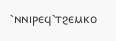⳿ⲛⲛⲓⲣⲉϥ⳿ⲧϩⲉⲙⲕⲟ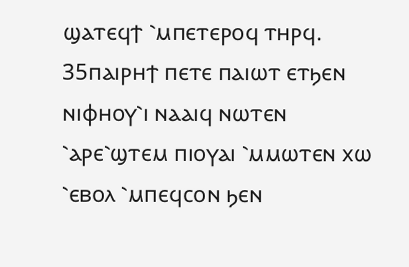ϣⲁⲧⲉϥϯ ⳿ⲙⲡⲉⲧⲉⲣⲟϥ ⲧⲏⲣϥ.
35ⲡⲁⲓⲣⲏϯ ⲡⲉⲧⲉ ⲡⲁⲓⲱⲧ ⲉⲧϧⲉⲛ ⲛⲓⲫⲏⲟⲩ⳿ⲓ ⲛⲁⲁⲓϥ ⲛⲱⲧⲉⲛ ⳿ⲁⲣⲉ⳿ϣⲧⲉⲙ ⲡⲓⲟⲩⲁⲓ ⳿ⲙⲙⲱⲧⲉⲛ ⲭⲱ ⳿ⲉⲃⲟⲗ ⳿ⲙⲡⲉϥⲥⲟⲛ ϧⲉⲛ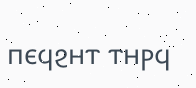ⲡⲉϥϩⲏⲧ ⲧⲏⲣϥ